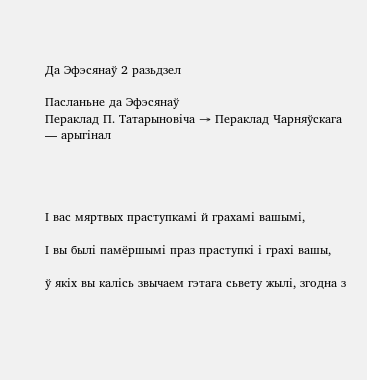Да Эфэсянаў 2 разьдзел

Пасланьне да Эфэсянаў
Пераклад П. Татарыновіча → Пераклад Чарняўскага — арыгінал




І вас мяртвых праступкамі й грахамі вашымі,

І вы былі памёршымі праз праступкі і грахі вашы,

ў якіх вы калісь звычаем гэтага сьвету жылі, згодна з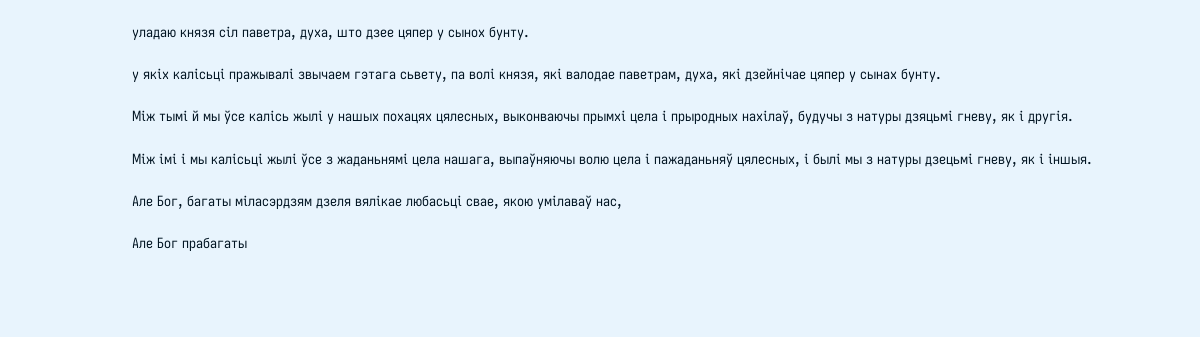уладаю князя сіл паветра, духа, што дзее цяпер у сынох бунту.

у якіх калісьці пражывалі звычаем гэтага сьвету, па волі князя, які валодае паветрам, духа, які дзейнічае цяпер у сынах бунту.

Між тымі й мы ўсе калісь жылі у нашых похацях цялесных, выконваючы прымхі цела і прыродных нахілаў, будучы з натуры дзяцьмі гневу, як і другія.

Між імі і мы калісьці жылі ўсе з жаданьнямі цела нашага, выпаўняючы волю цела і пажаданьняў цялесных, і былі мы з натуры дзецьмі гневу, як і іншыя.

Але Бог, багаты міласэрдзям дзеля вялікае любасьці свае, якою умілаваў нас,

Але Бог прабагаты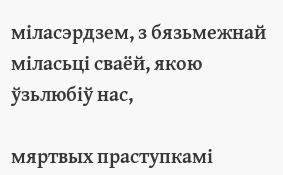міласэрдзем, з бязьмежнай міласьці сваёй, якою ўзьлюбіў нас,

мяртвых праступкамі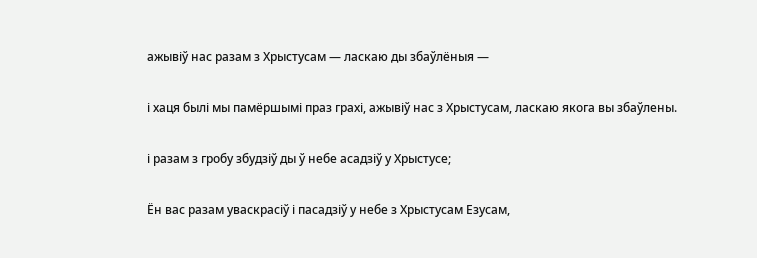ажывіў нас разам з Хрыстусам — ласкаю ды збаўлёныя —

і хаця былі мы памёршымі праз грахі, ажывіў нас з Хрыстусам, ласкаю якога вы збаўлены.

і разам з гробу збудзіў ды ў небе асадзіў у Хрыстусе;

Ён вас разам уваскрасіў і пасадзіў у небе з Хрыстусам Езусам,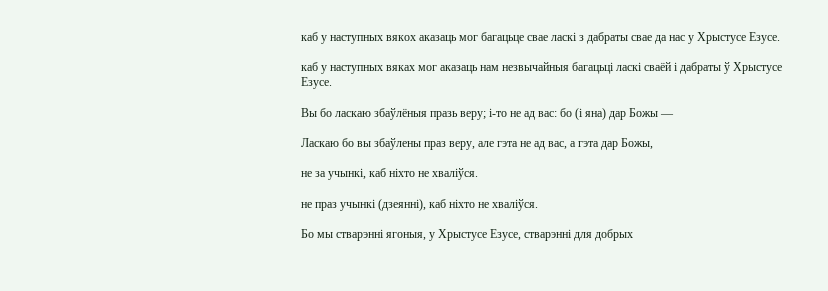каб у наступных вякох аказаць мог багацьце свае ласкі з дабраты свае да нас у Хрыстусе Езусе.

каб у наступных вяках мог аказаць нам незвычайныя багацьці ласкі сваёй і дабраты ў Хрыстусе Езусе.

Вы бо ласкаю збаўлёныя празь веру; і-то не ад вас: бо (і яна) дар Божы —

Ласкаю бо вы збаўлены праз веру, але гэта не ад вас, а гэта дар Божы,

не за учынкі, каб ніхто не хваліўся.

не праз учынкі (дзеянні), каб ніхто не хваліўся.

Бо мы стварэнні ягоныя, у Хрыстусе Езусе, стварэнні для добрых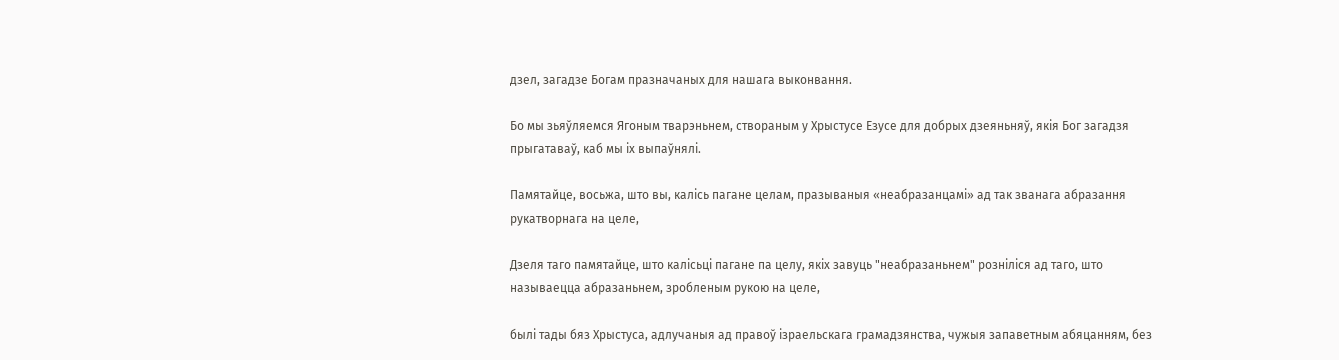дзел, загадзе Богам празначаных для нашага выконвання.

Бо мы зьяўляемся Ягоным тварэньнем, створаным у Хрыстусе Езусе для добрых дзеяньняў, якія Бог загадзя прыгатаваў, каб мы іх выпаўнялі.

Памятайце, восьжа, што вы, калісь пагане целам, празываныя «неабразанцамі» ад так званага абразання рукатворнага на целе,

Дзеля таго памятайце, што калісьці пагане па целу, якіх завуць "неабразаньнем" розніліся ад таго, што называецца абразаньнем, зробленым рукою на целе,

былі тады бяз Хрыстуса, адлучаныя ад правоў ізраельскага грамадзянства, чужыя запаветным абяцанням, без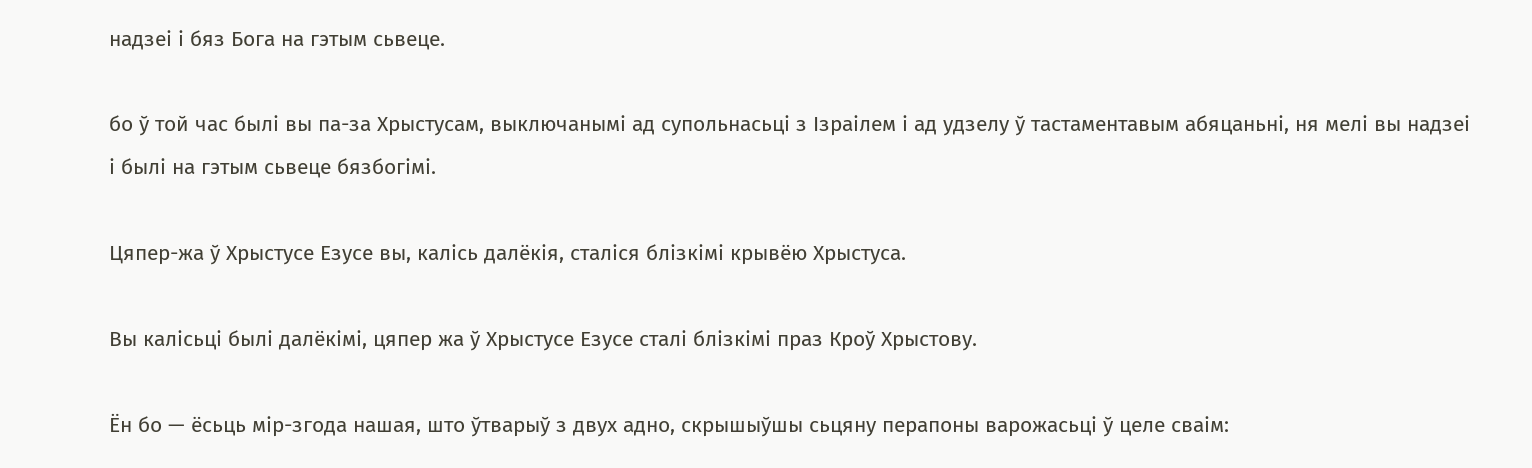надзеі і бяз Бога на гэтым сьвеце.

бо ў той час былі вы па-за Хрыстусам, выключанымі ад супольнасьці з Ізраілем і ад удзелу ў тастаментавым абяцаньні, ня мелі вы надзеі і былі на гэтым сьвеце бязбогімі.

Цяпер-жа ў Хрыстусе Езусе вы, калісь далёкія, сталіся блізкімі крывёю Хрыстуса.

Вы калісьці былі далёкімі, цяпер жа ў Хрыстусе Езусе сталі блізкімі праз Кроў Хрыстову.

Ён бо — ёсьць мір-згода нашая, што ўтварыў з двух адно, скрышыўшы сьцяну перапоны варожасьці ў целе сваім: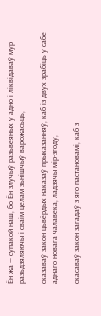Ён жа — супакой наш, бо Ён злучыў разьвеяных у адно і ліквідаваў мур разьдзяляючы і сваім целам зьнішчыў варожасьць,

сказаваў закон цьвёрдых наказаў прыказанняў, каб із двух зрабіць у сабе аднаго новага чалавека, ладзячы мір-згоду,

скасаваў закон загадаў з яго пастановамі, каб з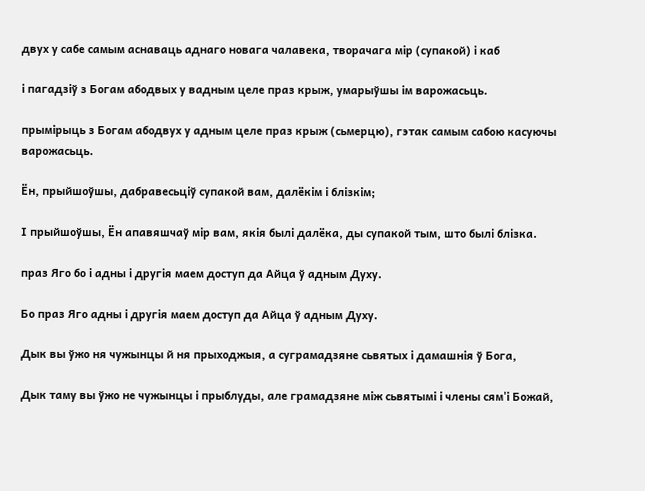двух у сабе самым аснаваць аднаго новага чалавека, творачага мір (супакой) і каб

і пагадзіў з Богам абодвых у вадным целе праз крыж, умарыўшы ім варожасьць.

прымірыць з Богам абодвух у адным целе праз крыж (сьмерцю), гэтак самым сабою касуючы варожасьць.

Ён, прыйшоўшы, дабравесьціў супакой вам, далёкім і блізкім;

І прыйшоўшы, Ён апавяшчаў мір вам, якія былі далёка, ды супакой тым, што былі блізка.

праз Яго бо і адны і другія маем доступ да Айца ў адным Духу.

Бо праз Яго адны і другія маем доступ да Айца ў адным Духу.

Дык вы ўжо ня чужынцы й ня прыходжыя, а суграмадзяне сьвятых і дамашнія ў Бога,

Дык таму вы ўжо не чужынцы і прыблуды, але грамадзяне між сьвятымі і члены сям'і Божай,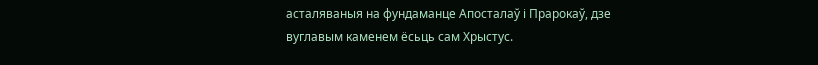асталяваныя на фундаманце Апосталаў і Прарокаў, дзе вуглавым каменем ёсьць сам Хрыстус.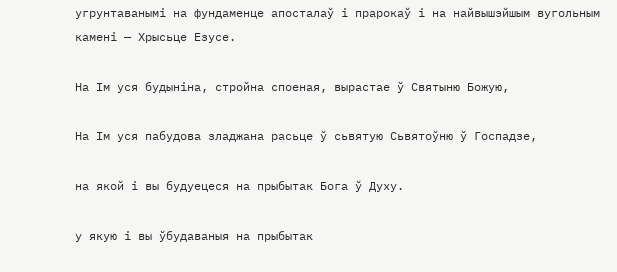угрунтаванымі на фундаменце апосталаў і прарокаў і на найвышэйшым вугольным камені — Хрысьце Езусе.

На Ім уся будыніна, стройна споеная, вырастае ў Святыню Божую,

На Ім уся пабудова зладжана расьце ў сьвятую Сьвятоўню ў Госпадзе,

на якой і вы будуецеся на прыбытак Бога ў Духу.

у якую і вы ўбудаваныя на прыбытак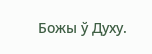Божы ў Духу.